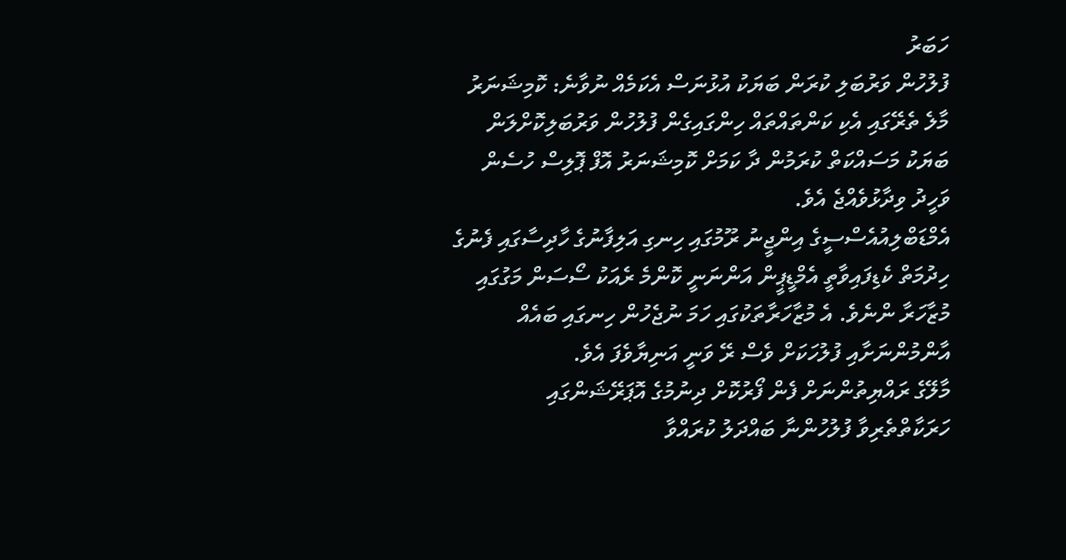ހަބަރު
ފުލުހުން ވަރުބަލި ކުރަން ބަޔަކު އުޅުނަސް އެކަމެއް ނުވާނެ: ކޮމިޝަނަރު
މާލެ ތެރޭގައި އެކި ކަންތައްތައް ހިންގައިގެން ފުލުހުން ވަރުބަލިކޮށްލަން ބަޔަކު މަސައްކަތް ކުރަމުން ދާ ކަމަށް ކޮމިޝަނަރު އޮފް ޕޮލިސް ހުސެން ވަހީދު ވިދާޅުވެއްޖެ އެވެ.
އެމްޑަބްލިއުއެސްސީގެ އިންޖީނު ރޫމުގައި ހިނގި އަލިފާނުގެ ހާދިސާގައި ފެނުގެ ހިދުމަތް ކެޑިފައިވާތީ އެމްޑީޕީން އަންނަނީ ކޮންމެ ރެއަކު ސޯސަން މަގުގައި މުޒާހަރާ ންނެވެ. އެ މުޒާހަރާތަކުގައި ހަމަ ނުޖެހުން ހިނގައި ބައެއް އާންމުންނަށާއި ފުލުހަކަށް ވެސް ރޭ ވަނީ އަނިޔާވެފަ އެވެ.
މާލޭގެ ރައްޔިތުންނަށް ފެން ފޯރުކޮށް ދިނުމުގެ އޮޕަރޭޝަންގައި ހަރަކާތްތެރިވާ ފުލުހުންނާ ބައްދަލު ކުރައްވާ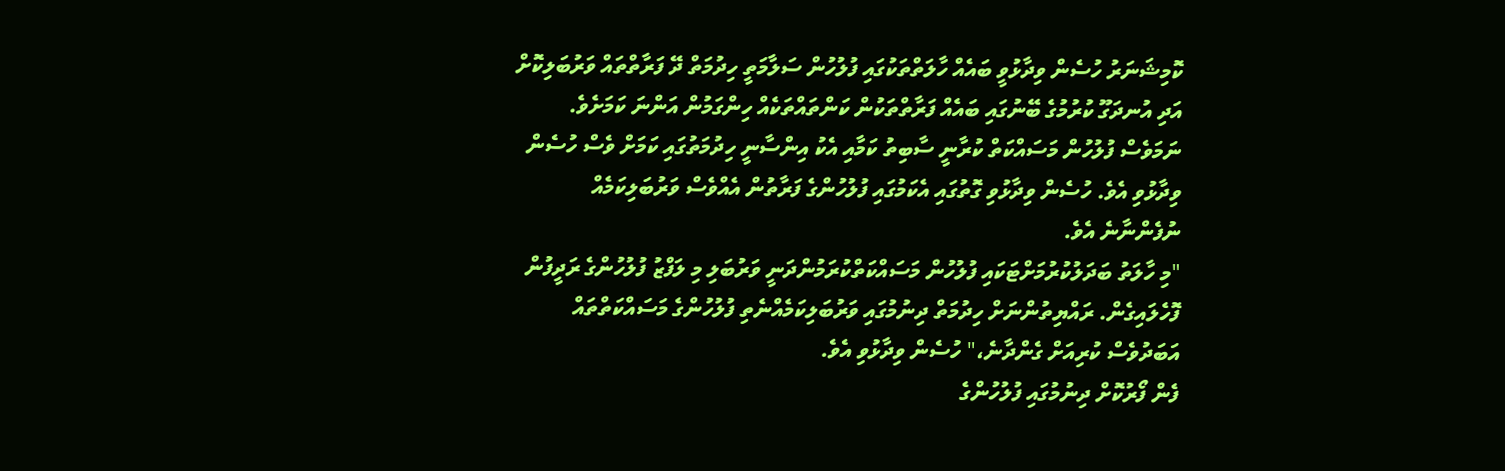ކޮމިޝަނަރު ހުސެން ވިދާޅުވީ ބައެއް ހާލަތްތަކުގައި ފުލުހުން ސަލާމަތީ ހިދުމަތް ދޭ ފަރާތްތައް ވަރުބަލިކޮށް އަދި އުނދަގޫ ކުރުމުގެ ބޭނުގައި ބައެއް ފަރާތްތަކުން ކަންތައްތަކެއް ހިންގަމުން އަންނަ ކަމަށެވެ. ނަމަވެސް ފުލުހުން މަސައްކަތް ކުރާނީ ސާބިތު ކަމާއި އެކު އިންސާނީ ހިދުމަތުގައި ކަމަށް ވެސް ހުސެން ވިދާޅުވި އެވެ. ހުސެން ވިދާޅުވި ގޮތުގައި އެކަމުގައި ފުލުހުންގެ ފަރާތުން އެއްވެސް ވަރުބަލިކަމެއް ނުފެންނާނެ އެވެ.
"މި ހާލަތު ބަދަލުކުރުމަށްޓަކައި ފުލުހުން މަސައްކަތްކުރަމުންދަނީ ވަރުބަލި މި ލަފްޒު ފުލުހުންގެ ރަދީފުން ފޮހެލައިގެން. ރައްޔިތުންނަށް ހިދުމަތް ދިނުމުގައި ވަރުބަލިކަމެއްނެތި ފުލުހުންގެ މަސައްކަތްތައް އަބަދުވެސް ކުރިއަށް ގެންދާނެ،" ހުސެން ވިދާޅުވި އެވެ.
ފެން ފޯރުކޮށް ދިނުމުގައި ފުލުހުންގެ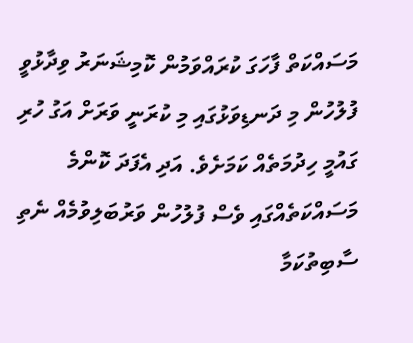މަސައްކަތް ފާހަގަ ކުރައްވަމުން ކޮމިޝަނަރު ވިދާޅުވީ ފުލުހުން މި ދަނޑިވަޅުގައި މި ކުރަނީ ވަރަށް އަގު ހުރި ގައުމީ ހިދުމަތެއް ކަމަށެވެ. އަދި އެފަދަ ކޮންމެ މަސައްކަތެއްގައި ވެސް ފުލުހުން ވަރުބަލިވުމެއް ނެތި ސާބިތުކަމާ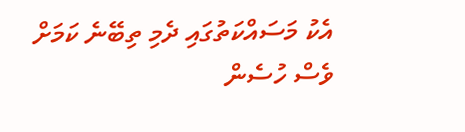އެކު މަސައްކަތުގައި ދެމި ތިބޭނެ ކަމަށް ވެސް ހުސެން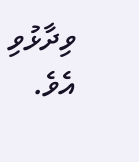ވިދާޅުވި އެވެ.